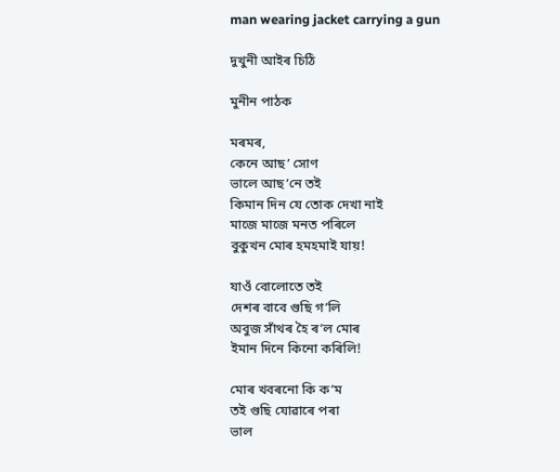man wearing jacket carrying a gun

দুখুনী আইৰ চিঠি

মুনীন পাঠক

মৰমৰ,
কেনে আছ’ সোণ
ভালে আছ’নে তই
কিমান দিন যে তোক দেখা নাই
মাজে মাজে মনত পৰিলে
বুকুখন মোৰ হমহমাই যায়!

যাওঁ বোলোতে তই
দেশৰ বাবে গুছি গ’লি
অবুজ সাঁথৰ হৈ ৰ’ল মোৰ
ইমান দিনে কিনো কৰিলি!

মোৰ খবৰনো কি ক’ম
তই গুছি যোৱাৰে পৰা
ভাল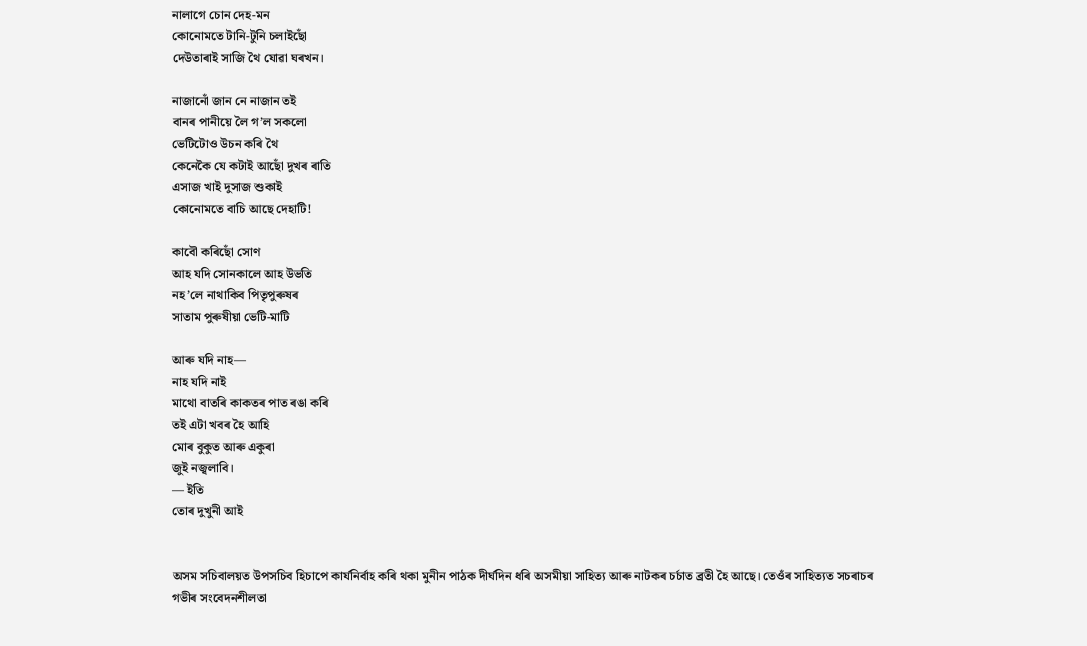নালাগে চোন দেহ-মন
কোনোমতে টানি-টুনি চলাইছোঁ
দেউতাৰাই সাজি থৈ যোৱা ঘৰখন।

নাজানোঁ জান নে নাজান তই
বানৰ পানীয়ে লৈ গ’ল সকলো
ভেটিটোও উচন কৰি থৈ
কেনেকৈ যে কটাই আছোঁ দুখৰ ৰাতি
এসাজ খাই দুসাজ শুকাই
কোনোমতে বাচি আছে দেহাটি!

কাবৌ কৰিছোঁ সোণ
আহ যদি সোনকালে আহ উভতি
নহ’লে নাথাকিব পিতৃপুৰুষৰ
সাতাম পুৰুষীয়া ভেটি-মাটি

আৰু যদি নাহ—
নাহ যদি নাই
মাথো বাতৰি কাকতৰ পাত ৰঙা কৰি
তই এটা খবৰ হৈ আহি
মোৰ বুকুত আৰু একুৰা
জুই নজ্বলাবি।
— ইতি
তোৰ দুখুনী আই


অসম সচিবালয়ত উপসচিব হিচাপে কাৰ্যনিৰ্বাহ কৰি থকা মুনীন পাঠক দীৰ্ঘদিন ধৰি অসমীয়া সাহিত্য আৰু নাটকৰ চৰ্চাত ব্ৰতী হৈ আছে। তেওঁৰ সাহিত্যত সচৰাচৰ গভীৰ সংবেদনশীলতা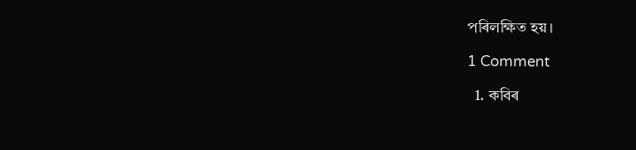পৰিলক্ষিত হয়।

1 Comment

  1. কবিৰ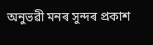অনুভৱী মনৰ সুন্দৰ প্ৰকাশ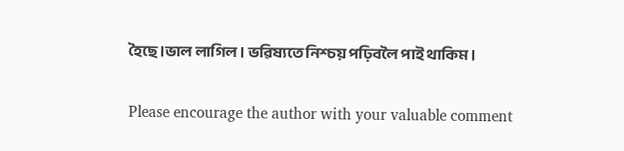হৈছে।ভাল লাগিল। ভৱিষ্যতে নিশ্চয় পঢ়িবলৈ পাই থাকিম।

Please encourage the author with your valuable comment